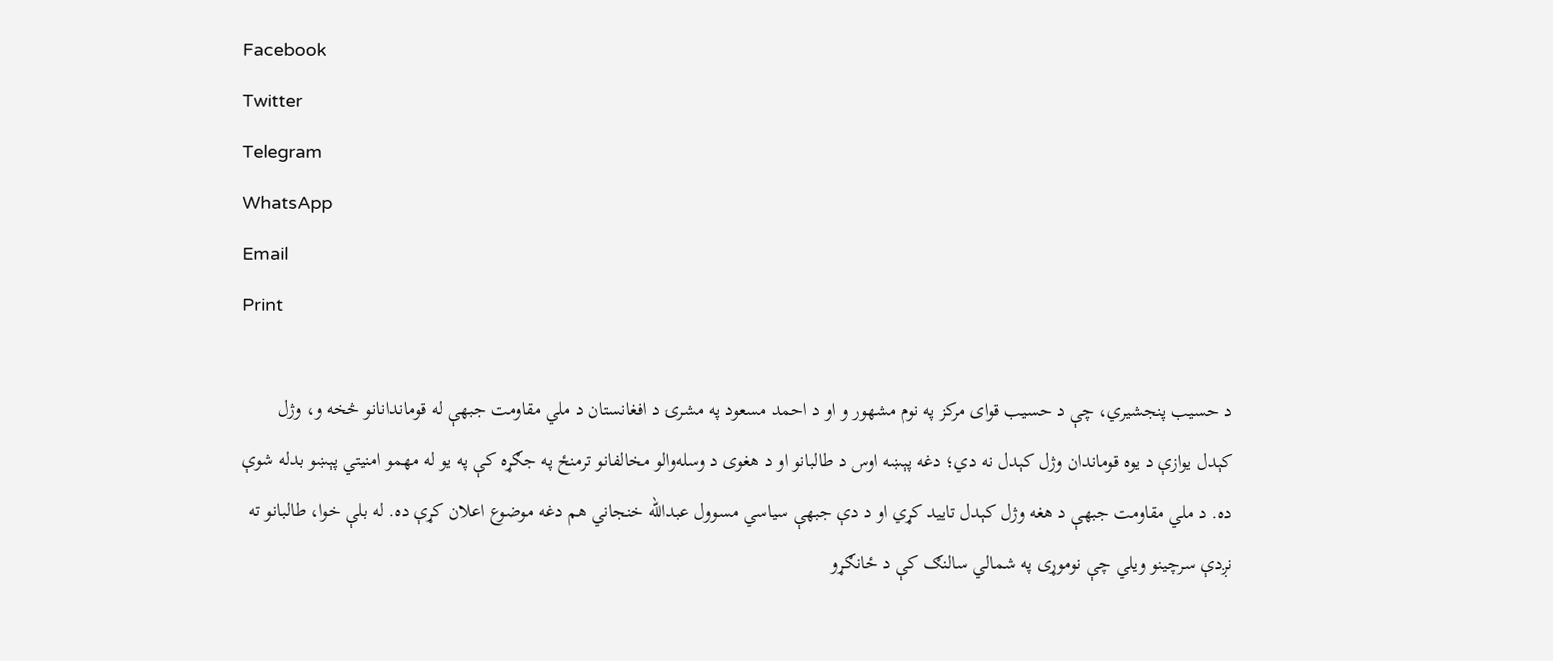Facebook
Twitter
Telegram
WhatsApp
Email
Print

د حسیب پنجشیري، چې د حسیب قوای مرکز په نوم مشهور و او د احمد مسعود په مشرۍ د افغانستان د ملي مقاومت جبهې له قوماندانانو څخه و، وژل کېدل یوازې د یوه قوماندان وژل کېدل نه دي؛ دغه پېښه اوس د طالبانو او د هغوی د وسله‌والو مخالفانو ترمنځ په جګړه کې په یو له مهمو امنیتي پېښو بدله شوې ده. د ملي مقاومت جبهې د هغه وژل کېدل تایید کړي او د دې جبهې سیاسي مسوول عبدالله خنجاني هم دغه موضوع اعلان کړې ده. له بلې خوا، طالبانو ته نږدې سرچینو ویلي چې نوموړی په شمالي سالنګ کې د ځانګړو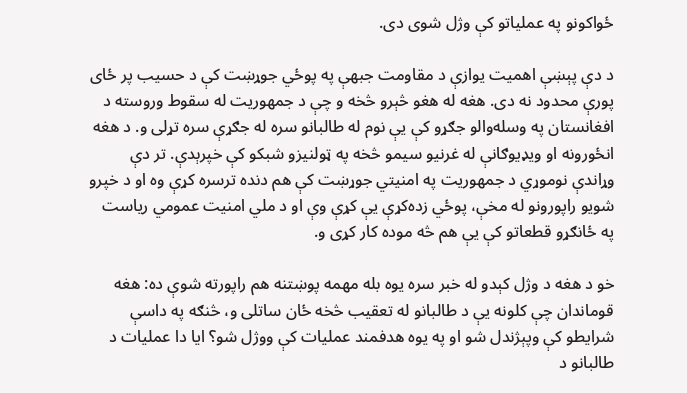ځواکونو په عملیاتو کې وژل شوی دی.

د دې پېښې اهمیت یوازې د مقاومت جبهې په پوځي جوړښت کې د حسیب پر ځای پورې محدود نه دی. هغه له هغو څېرو څخه و چې د جمهوریت له سقوط وروسته د افغانستان په وسله‌والو جګړو کې یې نوم له طالبانو سره له جګړې سره تړلی و. د هغه انځورونه او ویډیوګانې له غرنیو سیمو څخه په ټولنیزو شبکو کې خپرېدې. تر دې وړاندې نوموړي د جمهوریت په امنیتي جوړښت کې هم دنده ترسره کړې وه او د خپرو شویو راپورونو له مخې، پوځي زده‌کړې یې کړې وې او د ملي امنیت عمومي ریاست په ځانګړو قطعاتو کې یې هم څه موده کار کړی و.

خو د هغه د وژل کېدو له خبر سره یوه بله مهمه پوښتنه هم راپورته شوې ده: هغه قوماندان چې کلونه یې د طالبانو له تعقیب څخه ځان ساتلی و، څنګه په داسې شرایطو کې وپېژندل شو او په یوه هدفمند عملیات کې ووژل شو؟ ایا دا عملیات د طالبانو د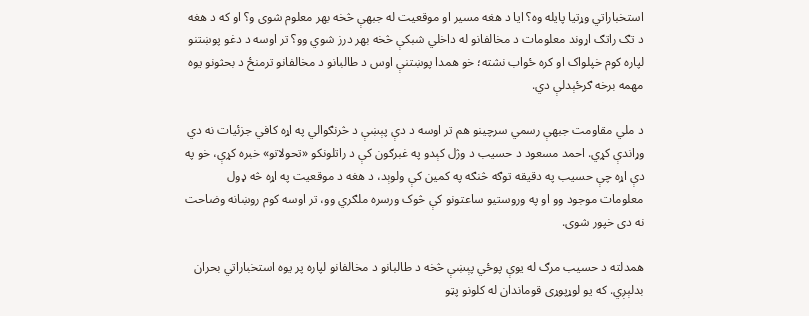استخباراتي وړتیا پایله وه؟ ایا د هغه مسیر او موقعیت له جبهې څخه بهر معلوم شوی و؟ او که د هغه د تګ راتګ اړوند معلومات د مخالفانو له داخلي شبکې څخه بهر درز شوي وو؟ تر اوسه د دغو پوښتنو لپاره کوم خپلواک او کره ځواب نشته؛ خو همدا پوښتنې اوس د طالبانو د مخالفانو ترمنځ د بحثونو یوه مهمه برخه ګرځېدلې دي.

د ملي مقاومت جبهې رسمي سرچینو هم تر اوسه د دې پېښې د څرنګوالي په اړه کافي جزئیات نه دي وړاندې کړي. احمد مسعود د حسیب د وژل کېدو په غبرګون کې د راتلونکو «تحولاتو» خبره کړې، خو په دې اړه چې حسیب په دقیقه توګه څنګه په کمین کې ولوېد، د هغه د موقعیت په اړه څه ډول معلومات موجود وو او په وروستیو ساعتونو کې څوک ورسره ملګري وو، تر اوسه کوم روښانه وضاحت نه دی خپور شوی.

همدلته د حسیب مرګ له یوې پوځي پېښې څخه د طالبانو د مخالفانو لپاره پر یوه استخباراتي بحران بدلېږي. که یو لوړپوړی قوماندان له کلونو پټو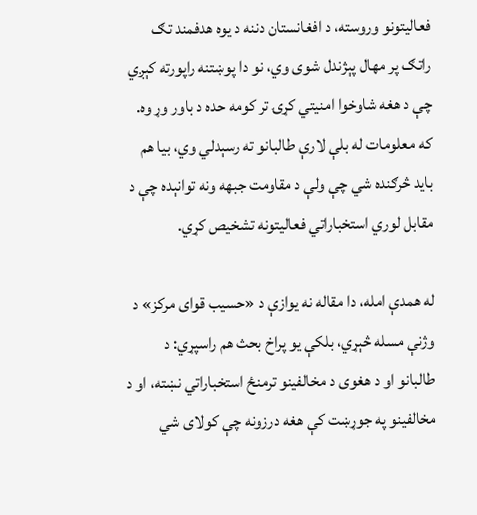فعالیتونو وروسته، د افغانستان دننه د یوه هدفمند تګ راتګ پر مهال پېژندل شوی وي، نو دا پوښتنه راپورته کېږي چې د هغه شاوخوا امنیتي کړۍ تر کومه حده د باور وړ وه. که معلومات له بلې لارې طالبانو ته رسېدلي وي، بیا هم باید څرګنده شي چې ولې د مقاومت جبهه ونه توانېده چې د مقابل لوري استخباراتي فعالیتونه تشخیص کړي.

له همدې امله، دا مقاله نه یوازې د «حسیب قوای مرکز» د وژنې مسله څېړي، بلکې یو پراخ بحث هم راسپړي: د طالبانو او د هغوی د مخالفینو ترمنځ استخباراتي نښته، او د مخالفینو په جوړښت کې هغه درزونه چې کولای شي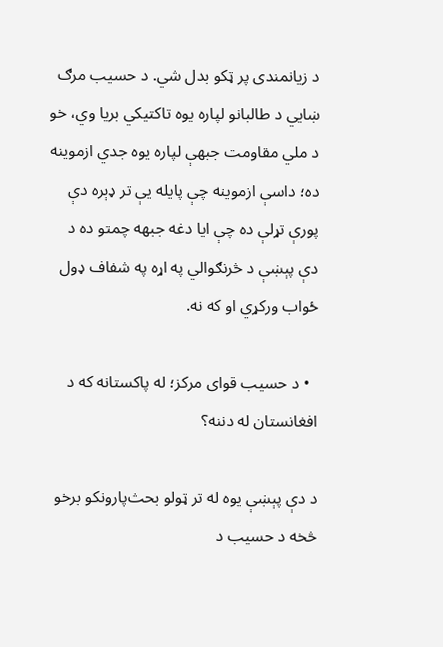د زیانمندی پر ټکو بدل شي. د حسیب مرګ ښايي د طالبانو لپاره یوه تاکتیکي بریا وي، خو د ملي مقاومت جبهې لپاره یوه جدي ازموینه ده؛ داسې ازموینه چې پایله یې تر ډېره دې پورې تړلې ده چې ایا دغه جبهه چمتو ده د دې پېښې د څرنګوالي په اړه په شفاف ډول ځواب ورکړي او که نه.

  • د حسیب قوای مرکز؛ له پاکستانه که د افغانستان له دننه؟

د دې پېښې یوه له تر ټولو بحث‌پارونکو برخو څخه د حسیب د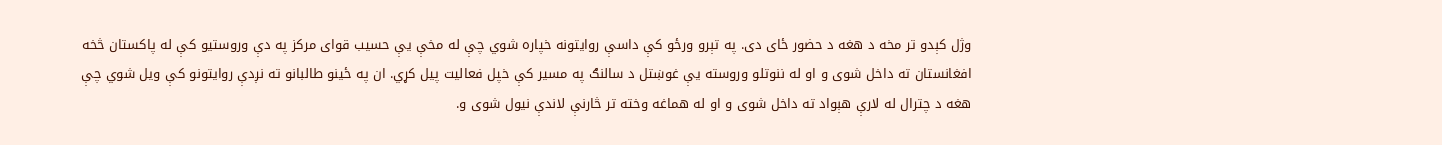وژل کېدو تر مخه د هغه د حضور ځای دی. په تېرو ورځو کې داسې روایتونه خپاره شوي چې له مخې یې حسیب قوای مرکز په دې وروستیو کې له پاکستان څخه افغانستان ته داخل شوی و او له ننوتلو وروسته یې غوښتل د سالنګ په مسیر کې خپل فعالیت پیل کړي. ان په ځینو طالبانو ته نږدې روایتونو کې ویل شوي چې هغه د چترال له لارې هېواد ته داخل شوی و او له هماغه وخته تر څارنې لاندې نیول شوی و.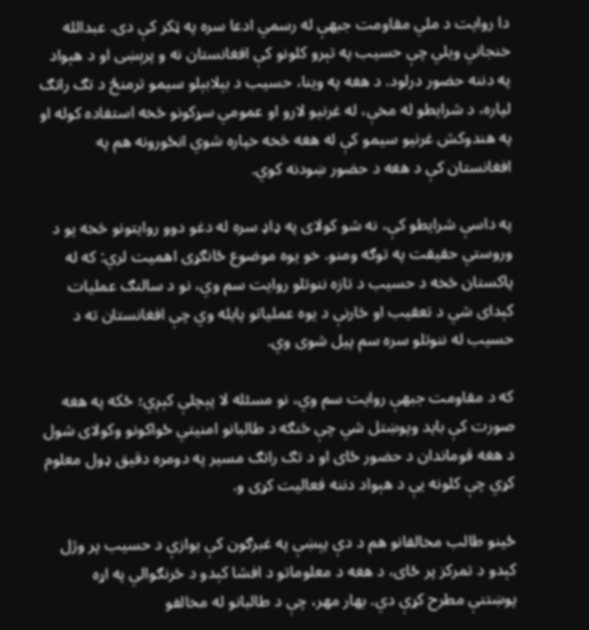دا روایت د ملي مقاومت جبهې له رسمي ادعا سره په ټکر کې دی. عبدالله خنجاني ویلي چې حسیب په تېرو کلونو کې افغانستان نه و پرېښی او د هېواد په دننه حضور درلود. د هغه په وینا، حسیب د بېلابېلو سیمو ترمنځ د تګ راتګ لپاره، د شرایطو له مخې، له غرنیو لارو او عمومي سړکونو څخه استفاده کوله او په هندوکش غرنیو سیمو کې له هغه څخه خپاره شوي انځورونه هم په افغانستان کې د هغه د حضور ښودنه کوي.

په داسې شرایطو کې، نه شو کولای په ډاډ سره له دغو دوو روایتونو څخه یو د وروستي حقیقت په توګه ومنو. خو یوه موضوع ځانګړی اهمیت لري: که له پاکستان څخه د حسیب د تازه ننوتلو روایت سم وي، نو د سالنګ عملیات کېدای شي د تعقیب او څارنې د یوه عملیاتو پایله وي چې افغانستان ته د حسیب له ننوتلو سره سم پیل شوی وي.

که د مقاومت جبهې روایت سم وي، نو مسئله لا پېچلې کېږي؛ ځکه په هغه صورت کې باید وپوښتل شي چې څنګه د طالبانو امنیتي ځواکونو وکولای شول د هغه قوماندان د حضور ځای او د تګ راتګ مسیر په دومره دقیق ډول معلوم کړي چې کلونه یې د هېواد دننه فعالیت کړی و.

ځینو طالب مخالفانو هم د دې پېښې په غبرګون کې یوازې د حسیب پر وژل کېدو د تمرکز پر ځای، د هغه د معلوماتو د افشا کېدو د څرنګوالي په اړه پوښتنې مطرح کړې دي. بهار مهر، چې د طالبانو له مخالفو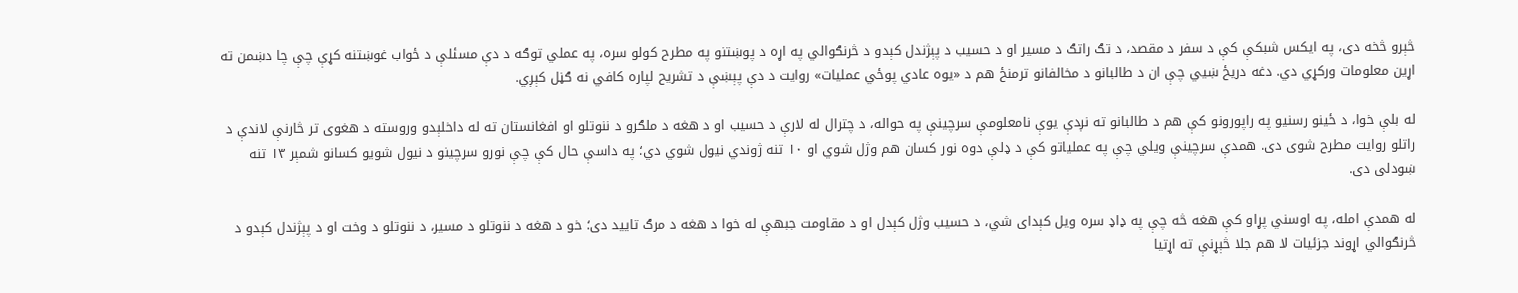څېرو څخه دی، په ایکس شبکې کې د سفر د مقصد، د تګ راتګ د مسیر او د حسیب د پېژندل کېدو د څرنګوالي په اړه د پوښتنو په مطرح کولو سره، په عملي توګه د دې مسئلې د ځواب غوښتنه کړې چې چا دښمن ته اړین معلومات ورکړي دي. دغه دریځ ښيي چې ان د طالبانو د مخالفانو ترمنځ هم د «یوه عادي پوځي عملیات» روایت د دې پېښې د تشریح لپاره کافي نه ګڼل کېږي.

له بلې خوا، د ځینو رسنیو په راپورونو کې هم د طالبانو ته نږدې یوې نامعلومې سرچینې په حواله، د چترال له لارې د حسیب او د هغه د ملګرو د ننوتلو او افغانستان ته له داخلېدو وروسته د هغوی تر څارنې لاندې د راتلو روایت مطرح شوی دی. همدې سرچینې ویلي چې په عملیاتو کې د ډلې دوه نور کسان هم وژل شوي او ۱۰ تنه ژوندي نیول شوي دي؛ په داسې حال کې چې نورو سرچینو د نیول شویو کسانو شمېر ۱۳ تنه ښودلی دی.

له همدې امله، په اوسني پړاو کې هغه څه چې په ډاډ سره ویل کېدای شي، د حسیب وژل کېدل او د مقاومت جبهې له خوا د هغه د مرګ تایید دی؛ خو د هغه د ننوتلو د مسیر، د ننوتلو د وخت او د پېژندل کېدو د څرنګوالي اړوند جزئیات لا هم جلا څېړنې ته اړتیا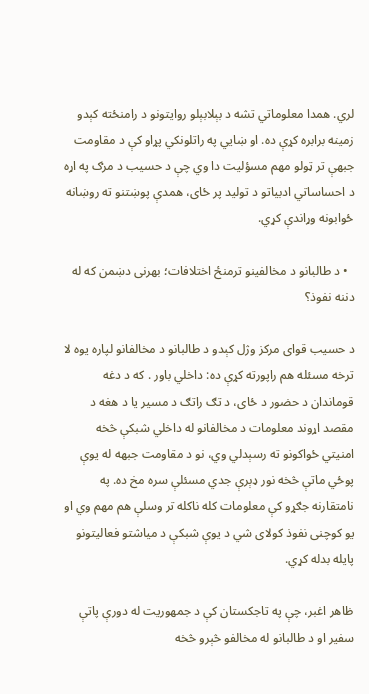لري. همدا معلوماتي تشه د بېلابېلو روایتونو د رامنځته کېدو زمینه برابره کړې ده. او ښايي په راتلونکي پړاو کې د مقاومت جبهې تر ټولو مهم مسؤلیت دا وي چې د حسیب د مرګ په اړه د احساساتي ادبیاتو د تولید پر ځای، همدې پوښتنو ته روښانه ځوابونه وړاندې کړي.

  • د طالبانو د مخالفینو ترمنځ اختلافات؛ بهرنی دښمن که له دننه نفوذ؟

د حسیب قوای مرکز وژل کېدو د طالبانو د مخالفانو لپاره یوه لا ترخه مسئله هم راپورته کړې ده: داخلي باور . که د دغه قوماندان د حضور د ځای، د تګ راتګ د مسیر یا د هغه د مقصد اړوند معلومات د مخالفانو له داخلي شبکې څخه امنیتي ځواکونو ته رسېدلي وي، نو د مقاومت جبهه له یوې پوځي ماتې څخه نور ډېرې جدي مسئلې سره مخ ده. په نامتقارنه جګړو کې معلومات کله ناکله تر وسلې هم مهم وي او یو کوچنی نفوذ کولای شي د یوې شبکې د میاشتو فعالیتونو پایله بدله کړي.

ظاهر اغبر، چې په تاجکستان کې د جمهوریت له دورې پاتې سفیر او د طالبانو له مخالفو څېرو څخه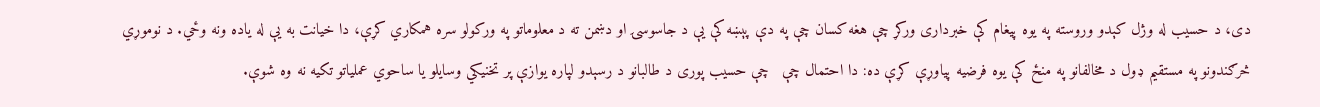دی، د حسیب له وژل کېدو وروسته په یوه پیغام کې خبرداری ورکړ چې هغه کسان چې په دې پېښه کې یې د جاسوسۍ او دښمن ته د معلوماتو په ورکولو سره همکاري کړې، دا خیانت به یې له یاده ونه وځي. د نوموړي څرګندونو په مستقیم ډول د مخالفانو په منځ کې یوه فرضیه پیاوړې کړې ده: دا احتمال چې   چې حسیب پوری د طالبانو د رسېدو لپاره یوازې پر تخنیکي وسایلو یا ساحوي عملیاتو تکیه نه وه شوې.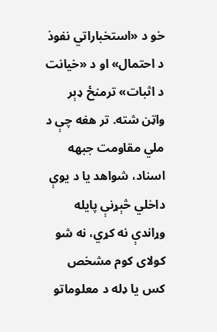خو د «استخباراتي نفوذ د احتمال» او د «خیانت د اثبات» ترمنځ ډېر واټن شته. تر هغه چې د ملي مقاومت جبهه اسناد، شواهد یا د یوې داخلي څېړنې پایله وړاندې نه کړي، نه شو کولای کوم مشخص کس یا ډله د معلوماتو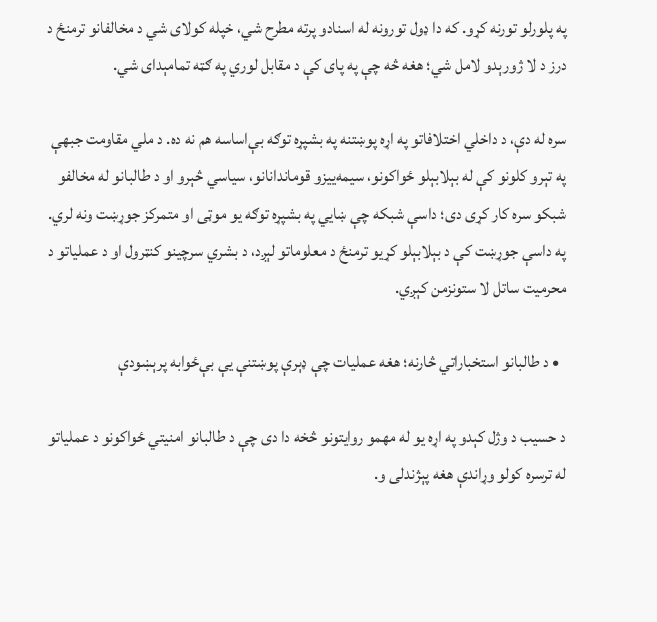په پلورلو تورنه کړو. که دا ډول تورونه له اسنادو پرته مطرح شي، خپله کولای شي د مخالفانو ترمنځ د درز د لا ژورېدو لامل شي؛ هغه څه چې په پای کې د مقابل لوري په ګټه تمامېدای شي.

سره له دې، د داخلي اختلافاتو په اړه پوښتنه په بشپړه توګه بې‌اساسه هم نه ده. د ملي مقاومت جبهې په تېرو کلونو کې له بېلابېلو ځواکونو، سیمه‌ییزو قوماندانانو، سیاسي څېرو او د طالبانو له مخالفو شبکو سره کار کړی دی؛ داسې شبکه چې ښايي په بشپړه توګه یو موټی او متمرکز جوړښت ونه لري. په داسې جوړښت کې د بېلابېلو کړیو ترمنځ د معلوماتو لېږد، د بشري سرچینو کنټرول او د عملیاتو د محرمیت ساتل لا ستونزمن کېږي.

  • د طالبانو استخباراتي څارنه؛ هغه عملیات چې ډېرې پوښتنې یې بې‌ځوابه پرېښودې

د حسیب د وژل کېدو په اړه یو له مهمو روایتونو څخه دا دی چې د طالبانو امنیتي ځواکونو د عملیاتو له ترسره کولو وړاندې هغه پېژندلی و.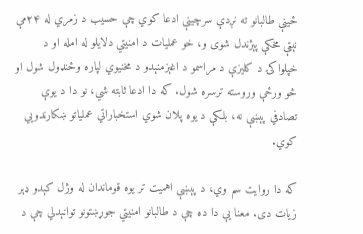ځینې طالبانو ته نږدې سرچینې ادعا کوي چې حسیب د زمري له ۲۴مې نېټې مخکې پېژندل شوی و، خو عملیات د امنیتي دلایلو له امله او د خپلواکۍ د کلیزې د مراسمو د اغېزمنېدو د مخنیوي لپاره وځنډول شول او څو ورځې وروسته ترسره شول. که دا ادعا ثابته شي، نو دا د یوې تصادفي پېښې نه، بلکې د یوه پلان شوي استخباراتي عملیاتو ښکارندويي کوي.

که دا روایت سم وي، د پېښې اهمیت تر یوه قوماندان له وژل کېدو ډېر زیات دی. معنا یې دا ده چې د طالبانو امنیتي جوړښتونو توانېدلي چې د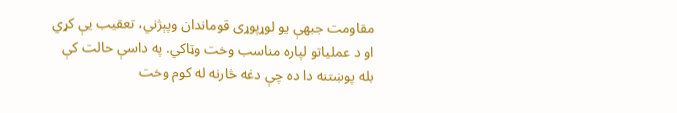مقاومت جبهې یو لوړپوړی قوماندان وپېژني، تعقیب یې کړي او د عملیاتو لپاره مناسب وخت وټاکي. په داسې حالت کې بله پوښتنه دا ده چې دغه څارنه له کوم وخت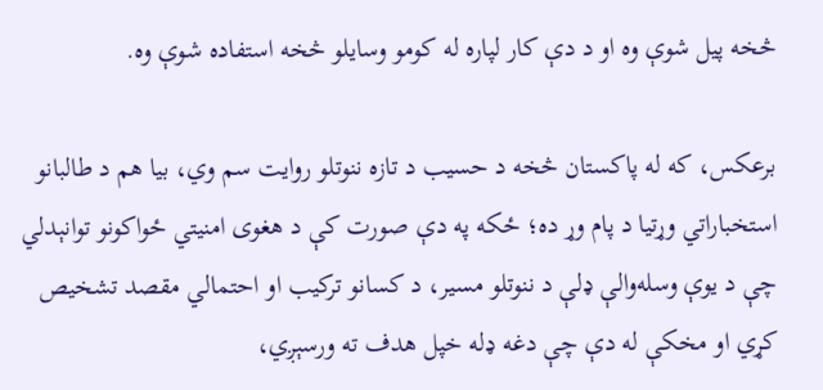څخه پیل شوې وه او د دې کار لپاره له کومو وسایلو څخه استفاده شوې وه.

برعکس، که له پاکستان څخه د حسیب د تازه ننوتلو روایت سم وي، بیا هم د طالبانو استخباراتي وړتیا د پام وړ ده؛ ځکه په دې صورت کې د هغوی امنیتي ځواکونو توانېدلي چې د یوې وسله‌والې ډلې د ننوتلو مسیر، د کسانو ترکیب او احتمالي مقصد تشخیص کړي او مخکې له دې چې دغه ډله خپل هدف ته ورسېږي،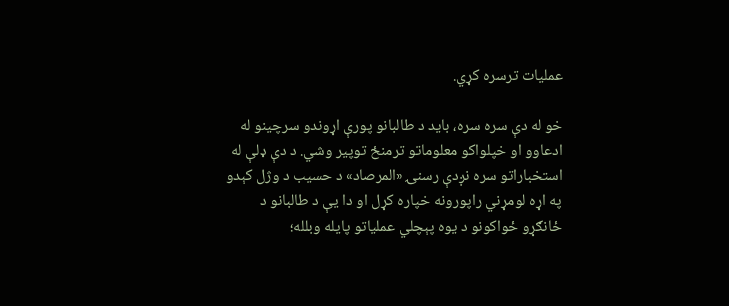عملیات ترسره کړي.

خو له دې سره سره، باید د طالبانو پورې اړوندو سرچینو له ادعاوو او خپلواکو معلوماتو ترمنځ توپیر وشي. د دې ډلې له استخباراتو سره نږدې رسنۍ «المرصاد» د حسیب د وژل کېدو په اړه لومړني راپورونه خپاره کړل او دا یې د طالبانو د ځانګړو ځواکونو د یوه پېچلي عملیاتو پایله وبلله؛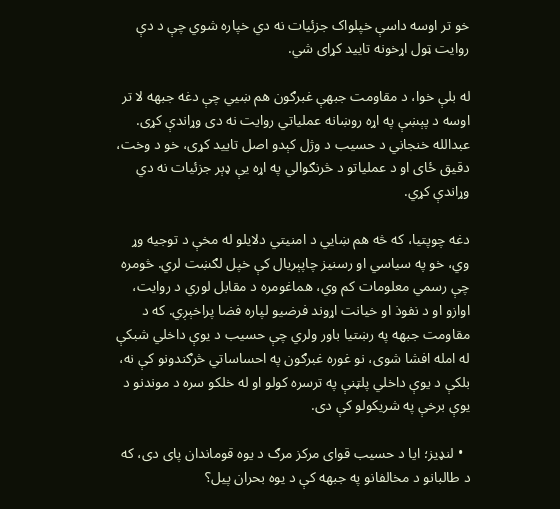خو تر اوسه داسې خپلواک جزئیات نه دي خپاره شوي چې د دې روایت ټول اړخونه تایید کړای شي.

له بلې خوا، د مقاومت جبهې غبرګون هم ښيي چې دغه جبهه لا تر اوسه د پېښې په اړه روښانه عملیاتي روایت نه دی وړاندې کړی. عبدالله خنجاني د حسیب د وژل کېدو اصل تایید کړی، خو د وخت، دقیق ځای او د عملیاتو د څرنګوالي په اړه یې ډېر جزئیات نه دي وړاندې کړي.

دغه چوپتیا، که څه هم ښايي د امنیتي دلایلو له مخې د توجیه وړ وي، خو په سیاسي او رسنیز چاپېریال کې خپل لګښت لري. څومره چې رسمي معلومات کم وي، هماغومره د مقابل لوري د روایت، اوازو او د نفوذ او خیانت اړوند فرضیو لپاره فضا پراخېږي. که د مقاومت جبهه په رښتیا باور ولري چې حسیب د یوې داخلي شبکې له امله افشا شوی، نو غوره غبرګون په احساساتي څرګندونو کې نه، بلکې د یوې داخلي پلټنې په ترسره کولو او له خلکو سره د موندنو د یوې برخې په شریکولو کې دی.

  • لنډیز؛ ایا د حسیب قوای مرکز مرګ د یوه قوماندان پای دی، که د طالبانو د مخالفانو په جبهه کې د یوه بحران پیل؟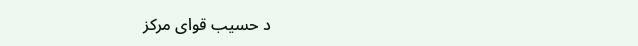د حسیب قوای مرکز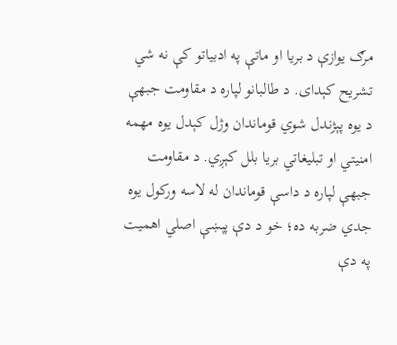مرګ یوازې د بریا او ماتې په ادبیاتو کې نه شي تشریح کېدای. د طالبانو لپاره د مقاومت جبهې د یوه پېژندل شوي قوماندان وژل کېدل یوه مهمه امنیتي او تبلیغاتي بریا بلل کېږي. د مقاومت جبهې لپاره د داسې قوماندان له لاسه ورکول یوه جدي ضربه ده؛ خو د دې پېښې اصلي اهمیت په دې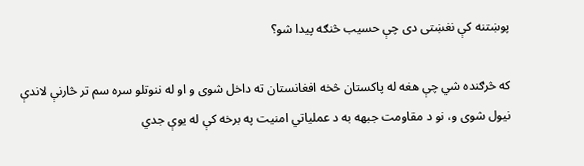پوښتنه کې نغښتی دی چې حسیب څنګه پیدا شو؟

که څرګنده شي چې هغه له پاکستان څخه افغانستان ته داخل شوی و او له ننوتلو سره سم تر څارنې لاندې نیول شوی و، نو د مقاومت جبهه به د عملیاتي امنیت په برخه کې له یوې جدي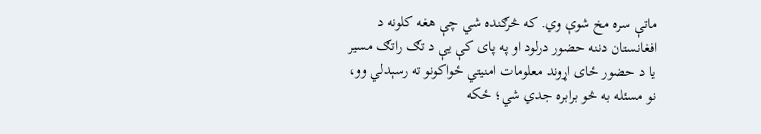ماتې سره مخ شوې وي. که څرګنده شي چې هغه کلونه د افغانستان دننه حضور درلود او په پای کې یې د تګ راتګ مسیر یا د حضور ځای اړوند معلومات امنیتي ځواکونو ته رسېدلي وو، نو مسئله به څو برابره جدي شي؛ ځکه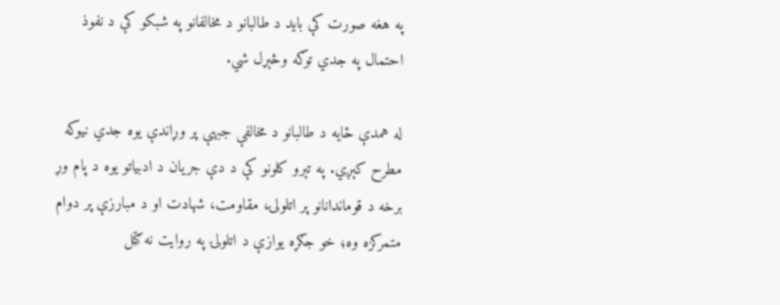په هغه صورت کې باید د طالبانو د مخالفانو په شبکو کې د نفوذ احتمال په جدي توګه وڅېړل شي.

له همدې ځایه د طالبانو د مخالفې جبهې پر وړاندې یوه جدي نیوکه مطرح کېږي. په تېرو کلونو کې د دې جریان د ادبیاتو یوه د پام وړ برخه د قوماندانانو پر اتلولۍ، مقاومت، شهادت او د مبارزې پر دوام متمرکزه وه؛ خو جګړه یوازې د اتلولۍ په روایت نه ګټل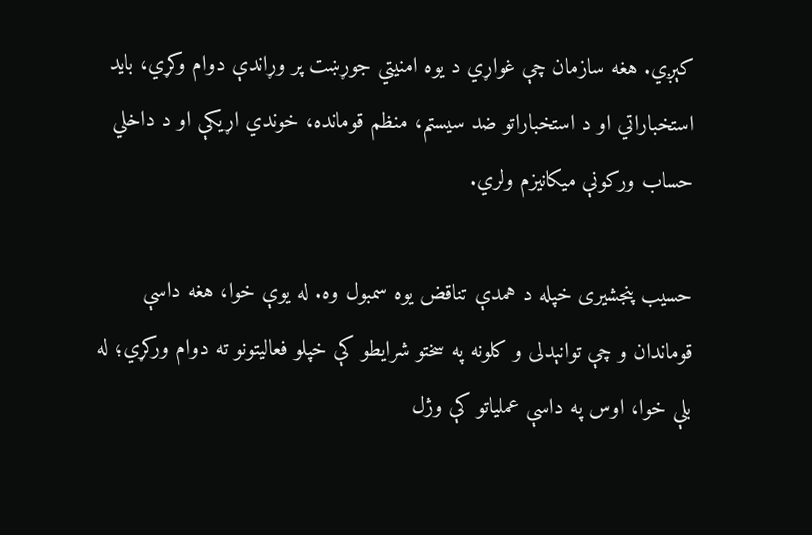کېږي. هغه سازمان چې غواړي د یوه امنیتي جوړښت پر وړاندې دوام وکړي، باید استخباراتي او د استخباراتو ضد سیستم، منظم قومانده، خوندي اړیکې او د داخلي حساب ورکونې میکانیزم ولري.

حسیب پنجشیری خپله د همدې تناقض یوه سمبول وه. له یوې خوا، هغه داسې قوماندان و چې توانېدلی و کلونه په سختو شرایطو کې خپلو فعالیتونو ته دوام ورکړي؛ له بلې خوا، اوس په داسې عملیاتو کې وژل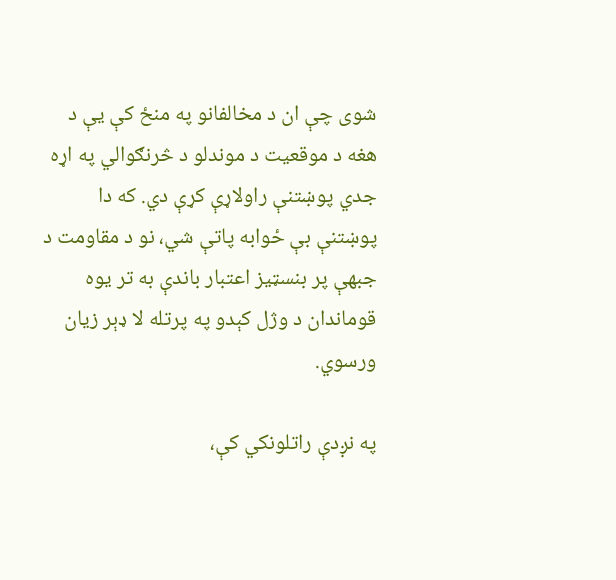شوی چې ان د مخالفانو په منځ کې یې د هغه د موقعیت د موندلو د څرنګوالي په اړه جدي پوښتنې راولاړې کړې دي. که دا پوښتنې بې ځوابه پاتې شي، نو د مقاومت د جبهې پر بنسټیز اعتبار باندې به تر یوه قوماندان د وژل کېدو په پرتله لا ډېر زیان ورسوي.

په نږدې راتلونکي کې،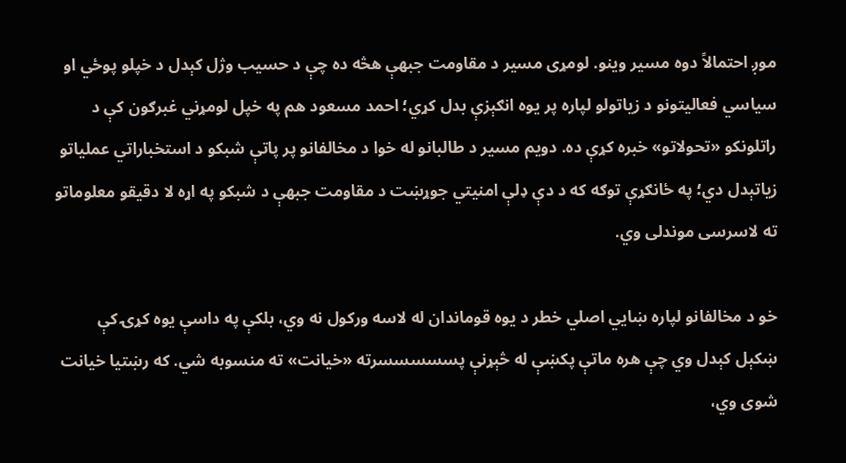موږ احتمالاً دوه مسیر وینو. لومړی مسیر د مقاومت جبهې هڅه ده چې د حسیب وژل کېدل د خپلو پوځي او سیاسي فعالیتونو د زیاتولو لپاره پر یوه انګېزې بدل کړي؛ احمد مسعود هم په خپل لومړني غبرګون کې د راتلونکو «تحولاتو» خبره کړې ده. دویم مسیر د طالبانو له خوا د مخالفانو پر پاتې شبکو د استخباراتي عملیاتو زیاتېدل دي؛ په ځانګړې توګه که د دې ډلې امنیتي جوړښت د مقاومت جبهې د شبکو په اړه لا دقیقو معلوماتو ته لاسرسی موندلی وي.

خو د مخالفانو لپاره ښايي اصلي خطر د یوه قوماندان له لاسه ورکول نه وي، بلکې په داسې یوه کړۍ کې ښکېل کېدل وي چې هره ماتې پکښې له څېړنې پسسسسسرته «خیانت» ته منسوبه شي. که رښتیا خیانت شوی وي،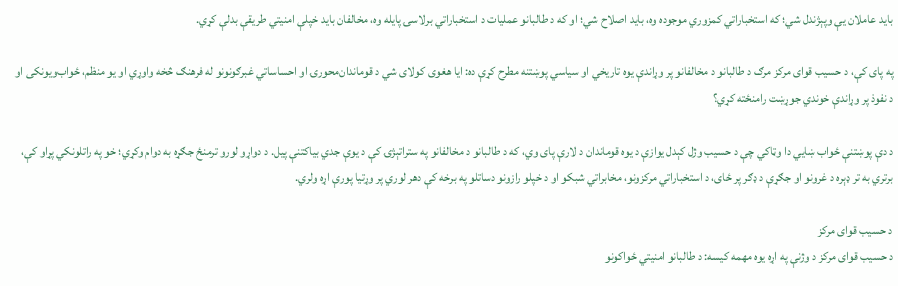باید عاملان یې وپېژندل شي؛ که استخباراتي کمزوري موجوده وه، باید اصلاح شي؛ او که د طالبانو عملیات د استخباراتي برلاسۍ پایله وه، مخالفان باید خپلې امنیتي طریقې بدلې کړي.

په پای کې، د حسیب قوای مرکز مرګ د طالبانو د مخالفانو پر وړاندې یوه تاریخي او سیاسي پوښتنه مطرح کړې ده: ایا هغوی کولای شي د قوماندان‌محورۍ او احساساتي غبرګونونو له فرهنګ څخه واوړي او یو منظم، ځواب‌ویونکی او د نفوذ پر وړاندې خوندي جوړښت رامنځته کړي؟

د دې پوښتنې ځواب ښايي دا وټاکي چې د حسیب وژل کېدل یوازې د یوه قوماندان د لارې پای وي، که د طالبانو د مخالفانو په ستراتېژۍ کې د یوې جدي بیاکتنې پیل. د دواړو لورو ترمنځ جګړه به دوام وکړي؛ خو په راتلونکي پړاو کې، برتري به تر ډېره د غرونو او جګړې د ډګر پر ځای، د استخباراتي مرکزونو، مخابراتي شبکو او د خپلو رازونو دساتلو په برخه کې دهر لوري پر وړتیا پورې اړه ولري.

د حسیب قوای مرکز
د حسیب قوای مرکز د وژنې په اړه یوه مهمه کیسه: د طالبانو امنیتي ځواکونو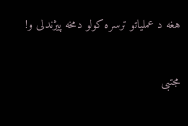هغه د عملیاتو ترسره کولو دمخه پیژندلی و!

مجتبی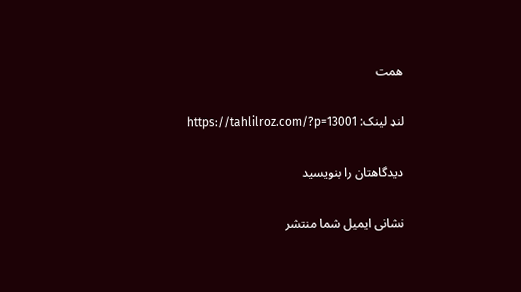همت

لنډ لینک: https://tahlilroz.com/?p=13001

دیدگاهتان را بنویسید

نشانی ایمیل شما منتشر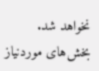نخواهد شد. بخش‌های موردنیاز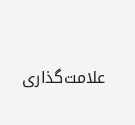علامت‌گذاری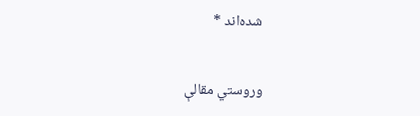شده‌اند *

وروستي مقالې